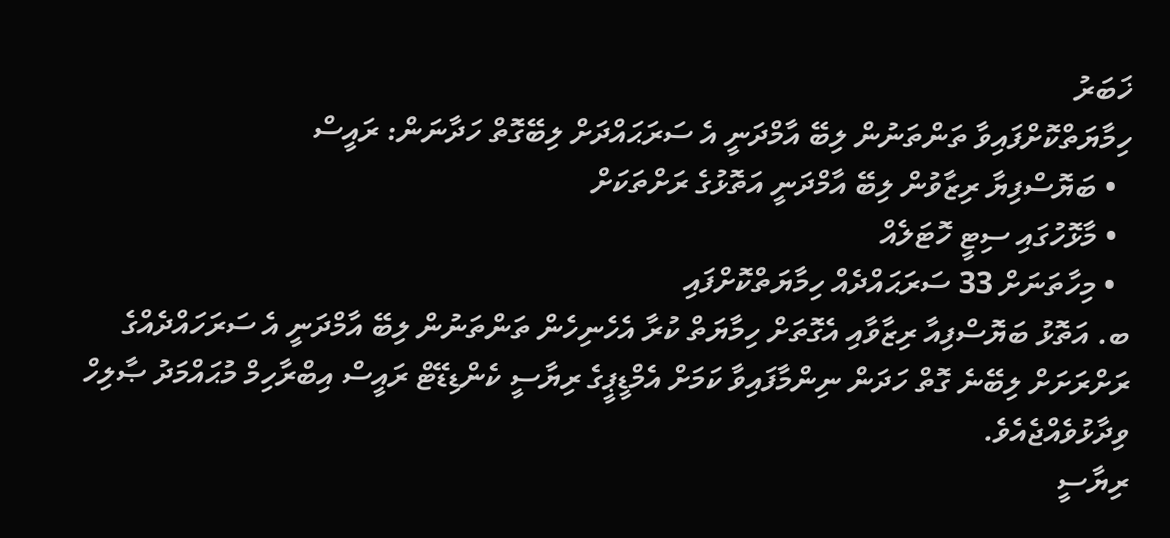ޚަބަރު
ހިމާޔަތްކޮށްފައިވާ ތަންތަނުން ލިބޭ އާމްދަނީ އެ ސަރަޙައްދަށް ލިބޭގޮތް ހަދާނަން: ރައީސް
  • ބަޔޮސްފިޔާ ރިޒާވުން ލިބޭ އާމްދަނީ އަތޮޅުގެ ރަށްތަކަށް
  • މާޅޮހުގައި ސިޓީ ހޮޓަލެއް
  • މިހާތަނަށް 33 ސަރަޙައްދެއް ހިމާޔަތްކޮށްފައި
ބ. އަތޮޅު ބަޔޮސްފިއާ ރިޒާވާއި އެގޮތަށް ހިމާޔަތް ކުރާ އެހެނިހެން ތަންތަނުން ލިބޭ އާމްދަނީ އެ ސަރަހައްދެއްގެ ރަށްރަށަށް ލިބޭނެ ގޮތް ހަދަން ނިންމާފައިވާ ކަމަށް އެމްޑީޕީގެ ރިޔާސީ ކެންޑިޑޭޓް ރައީސް އިބްރާހިމް މުޙައްމަދު ޞާލިހް ވިދާޅުވެއްޖެއެވެ.
ރިޔާސީ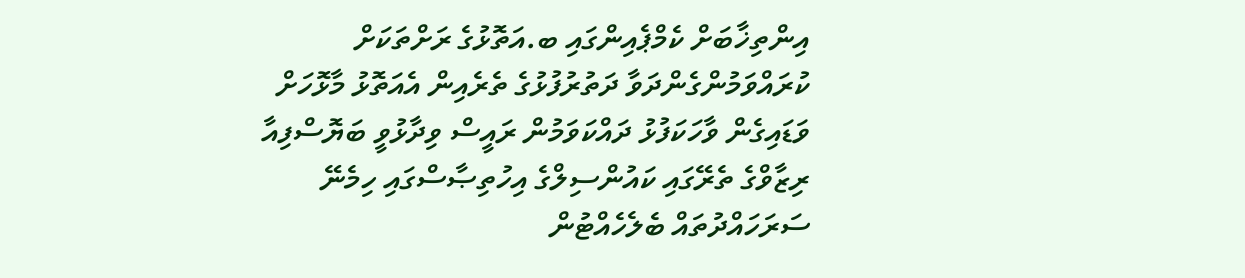އިންތިޚާބަށް ކެމްޕެއިންގައި ބ.އަތޮޅުގެ ރަށްތަކަށް ކުރައްވަމުންގެންދަވާ ދަތުރުފުޅުގެ ތެރެއިން އެއަތޮޅު މާޅޮހަށް ވަޑައިގެން ވާހަކަފުޅު ދައްކަވަމުން ރައީސް ވިދާޅުވީ ބަޔޮސްފިއާ ރިޒާވްގެ ތެރޭގައި ކައުންސިލްގެ އިހުތިޞާސްގައި ހިމެނޭ ސަރަހައްދުތައް ބެލެހެއްޓުން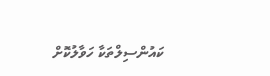ކައުންސިލްތަކާ ހަވާލުކޮށް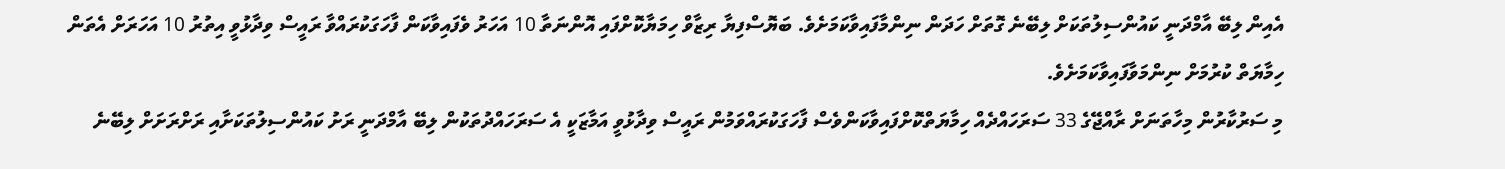އެއިން ލިބޭ އާމްދަނީ ކައުންސިލުތަކަށް ލިބޭނެ ގޮތަށް ހަދަން ނިންމާފައިވާކަމަށެވެ. ބަޔޮސްފިޔާ ރިޒާވް ހިމަޔާކޮށްފައި އޮންނަތާ 10 އަހަރު ވެފައިވާކަން ފާހަގަކުރައްވާ ރައީސް ވިދާޅުވީ އިތުރު 10 އަހަރަށް އެތަން ހިމާޔަތް ކުރުމަށް ނިންމަވާފައިވާކަމަށެވެ.
މި ސަރުކާރުން މިހާތަނަށް ރާއްޖޭގެ 33 ސަރަހައްދެއް ހިމާޔަތްކޮށްފައިވާކަންވެސް ފާހަގަކުރައްވަމުން ރައީސް ވިދާޅުވީ އަމާޒަކީ އެ ސަރަހައްދުތަކުން ލިބޭ އާމްދަނީ ރަށު ކައުންސިލުތަކަށާއި ރަށްރަށަށް ލިބޭނެ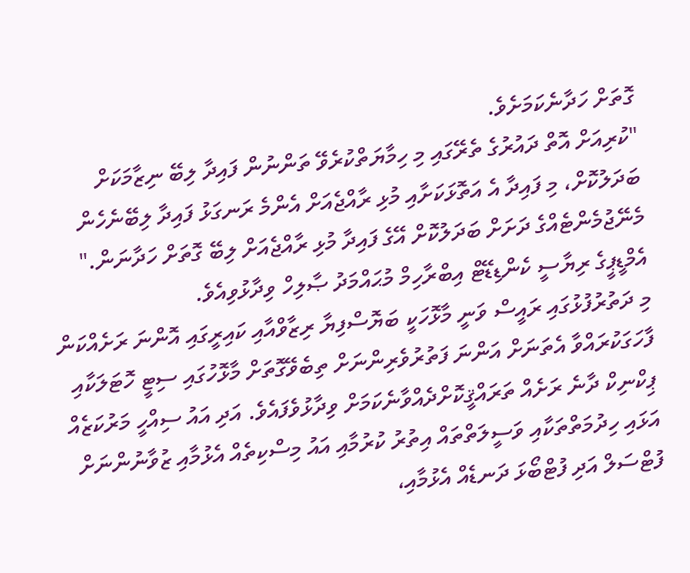ގޮތަށް ހަދާނެކަމަށެވެ.
"ކުރިއަށް އޮތް ދައުރުގެ ތެރޭގައި މި ހިމާޔަތްކުރެވޭ ތަންނުން ފައިދާ ލިބޭ ނިޒާމަކަށް ބަދަލުކޮށް، މި ފައިދާ އެ އަތޮޅަކަށާއި މުޅި ރާއްޖެއަށް އެންމެ ރަނގަޅު ފައިދާ ލިބޭނެހެން މެނޭޖުމެންޓެއްގެ ދަށަށް ބަދަލުކޮށް އޭގެ ފައިދާ މުޅި ރާއްޖެއަށް ލިބޭ ގޮތަށް ހަދާނަން." އެމްޑީޕީގެ ރިޔާސީ ކެންޑިޑޭޓް އިބްރާހިމް މުޙައްމަދު ޞާލިހް ވިދާޅުވިއެވެ.
މި ދަތުރުފުޅުގައި ރައީސް ވަނީ މާޅޮހަކީ ބަޔޮސްފިޔާ ރިޒާވްއާއި ކައިރީގައި އޮންނަ ރަށެއްކަން ފާހަގަކުރައްވާ އެތަނަށް އަންނަ ފަތުރުވެރިންނަށް ތިބެވޭގޮތަށް މާޅޮހުގައި ސިޓީ ހޮޓަލަކާއި ޕިކްނިކް ދާނެ ރަށެއް ތަރައްޤީކޮށްދެއްވާނެކަމަށް ވިދާޅުވެފައެވެ. އަދި އައު ސިއްހީ މަރުކަޒެއް އަޅައި ހިދުމަތްތަކާއި ވަސީލަތްތައް އިތުރު ކުރުމާއި އައު މިސްކިތެއް އެޅުމާއި ޒުވާނުންނަށް ފުޓްސަލް އަދި ފުޓްބޯޅަ ދަނޑެއް އެޅުމާއި،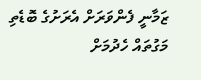ޒަމާނީ ފެންވަރަށް އެރަށުގެ ބޮޑެތި މަގުތައް ހެދުމަށް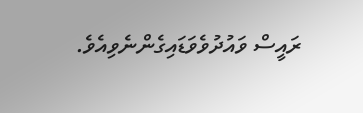ރައީސް ވައުދުވެވަޑައިގެންނެވިއެވެ.